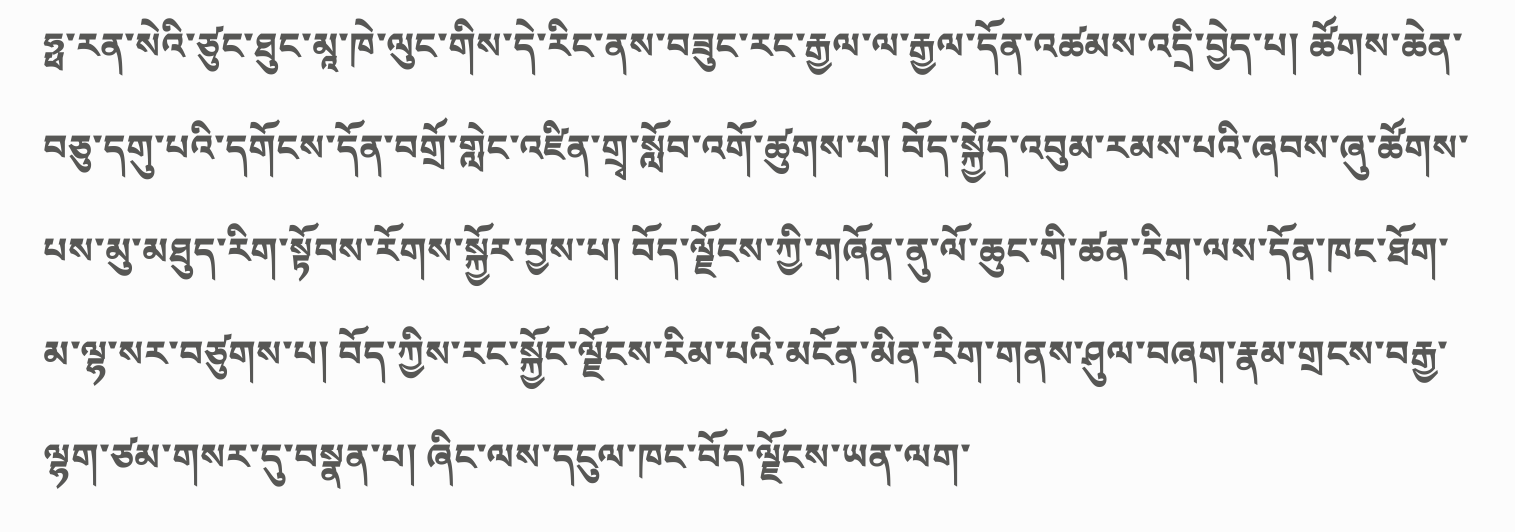ཧྥ་རན་སེའི་ཙུང་ཐུང་མཱ་ཁེ་ལུང་གིས་དེ་རིང་ནས་བཟུང་རང་རྒྱལ་ལ་རྒྱལ་དོན་འཚམས་འདྲི་བྱེད་པ། ཚོགས་ཆེན་བཅུ་དགུ་པའི་དགོངས་དོན་བགྲོ་གླེང་འཛིན་གྲྭ་སློབ་འགོ་ཚུགས་པ། བོད་སྐྱོད་འབུམ་རམས་པའི་ཞབས་ཞུ་ཚོགས་པས་མུ་མཐུད་རིག་སྟོབས་རོགས་སྐྱོར་བྱས་པ། བོད་ལྗོངས་ཀྱི་གཞོན་ནུ་ལོ་ཆུང་གི་ཚན་རིག་ལས་དོན་ཁང་ཐོག་མ་ལྷ་སར་བཙུགས་པ། བོད་ཀྱིས་རང་སྐྱོང་ལྗོངས་རིམ་པའི་མངོན་མིན་རིག་གནས་ཤུལ་བཞག་རྣམ་གྲངས་བརྒྱ་ལྷག་ཙམ་གསར་དུ་བསྣན་པ། ཞིང་ལས་དངུལ་ཁང་བོད་ལྗོངས་ཡན་ལག་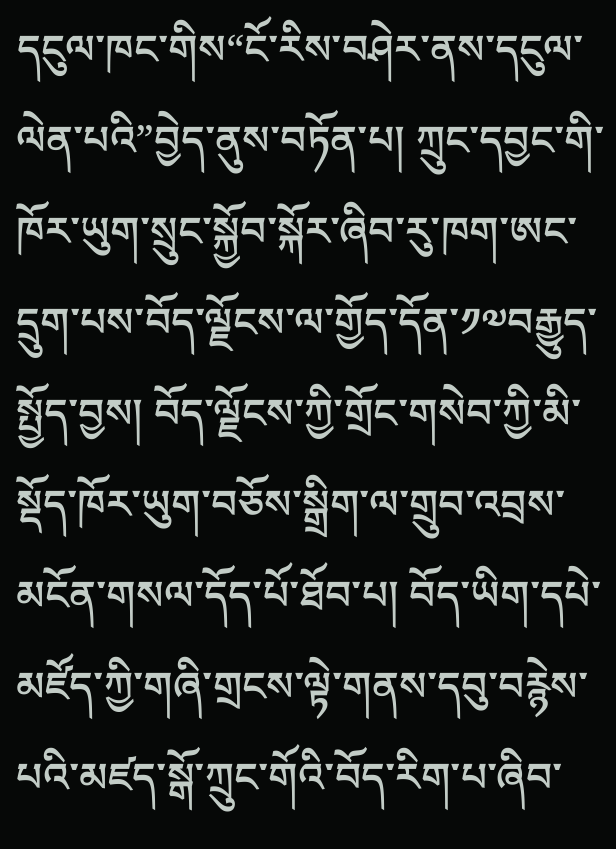དངུལ་ཁང་གིས“ངོ་རིས་བཤེར་ནས་དངུལ་ལེན་པའི”བྱེད་ནུས་བཏོན་པ། ཀྲུང་དབྱང་གི་ཁོར་ཡུག་སྲུང་སྐྱོབ་སྐོར་ཞིབ་རུ་ཁག་ཨང་དྲུག་པས་བོད་ལྗོངས་ལ་གྱོད་དོན་༡༧བརྒྱུད་སྤྱོད་བྱས། བོད་ལྗོངས་ཀྱི་གྲོང་གསེབ་ཀྱི་མི་སྡོད་ཁོར་ཡུག་བཅོས་སྒྲིག་ལ་གྲུབ་འབྲས་མངོན་གསལ་དོད་པོ་ཐོབ་པ། བོད་ཡིག་དཔེ་མཛོད་ཀྱི་གཞི་གྲངས་ལྟེ་གནས་དབུ་བརྙེས་པའི་མཛད་སྒོ་ཀྲུང་གོའི་བོད་རིག་པ་ཞིབ་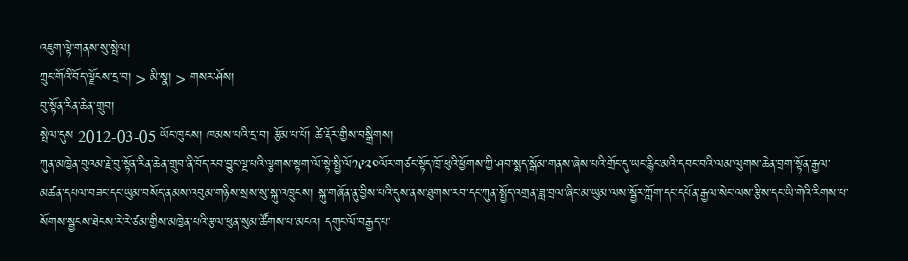འཇུག་ལྟེ་གནས་སུ་སྤེལ།
ཀྲུང་གོའི་བོད་ལྗོངས་དྲ་བ། > མི་སྣ། > གསར་ཤོས།
བུ་སྟོན་རིན་ཆེན་གྲུབ།
སྤེལ་དུས 2012-03-05 ཡོང་ཁུངས། ཁམས་པའི་དྲ་བ། རྩོམ་པ་པོ། ཚེ་རྡོར་གྱིས་བསྒྲིགས།
ཀུན་མཁྱེན་བུའམ་རྗེ་བུ་སྟོན་རིན་ཆེན་གྲུབ་ནི་བོད་རབ་བྱུང་ལྔ་པའི་ལྕགས་སྟག་ལོ་སྟེ་སྤྱི་ལོ༡༩༢༠ལོར་གཙང་སྟོད་ཁྲོ་ཕུའི་ཕྱོགས་ཀྱི་ཤབ་སྨད་སྒོམ་གནས་ཞེས་པའི་གྲོང་དུ་ཡང་རྙིང་མའི་དབང་བའི་ལམ་ལུགས་ཆེན་བྲག་སྟོན་རྒྱལ་མཚན་དཔལ་བཟང་དང་ཡུམ་བསོད་ནམས་འབུམ་གཉིས་སྲས་སུ་སྐུ་འཁྲུངས། སྐུ་གཞོན་ནུ་བྱིས་པའི་དུས་ནས་ཐུགས་རབ་དང་ཀུན་སྤྱོད་འགྲན་ཟླ་བྲལ་ཞིང་མ་ཡུམ་ལས་སྦྱོར་ཀློག་དང་དཔོན་རྒྱལ་སེང་ལས་རྩིས་དང་ཡི་གེའི་རིགས་པ་སོགས་སྦྱངས་ཐེངས་རེ་རེ་ཙམ་གྱིས་མཁྱེན་པའི་རྩལ་ཕུན་སུམ་ཚོགས་པ་མངའ། དགུང་ལོ་བརྒྱད་པ་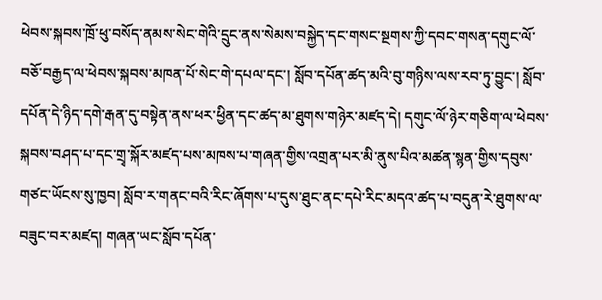ཕེབས་སྐབས་ཁྲོ་ཕུ་བསོད་ནམས་སེང་གེའི་དྲུང་ནས་སེམས་བསྐྱེད་དང་གསང་སྔགས་ཀྱི་དབང་གསན་དགུང་ལོ་བཅོ་བརྒྱད་ལ་ཕེབས་སྐབས་མཁན་པོ་སེང་གེ་དཔལ་དང་། སློབ་དཔོན་ཚད་མའི་བུ་གཉིས་ལས་རབ་ཏུ་བྱུང་། སློབ་དཔོན་དེ་ཉིད་དགེ་རྒན་དུ་བསྟེན་ནས་ཕར་ཕྱིན་དང་ཚད་མ་ཐུགས་གཉེར་མཛད་དེ། དགུང་ལོ་ཉེར་གཅིག་ལ་ཕེབས་སྐབས་བཤད་པ་དང་གྲྭ་སྐོར་མཛད་པས་མཁས་པ་གཞན་གྱིས་འགྲན་པར་མི་ནུས་པིའ་མཚན་སྙན་གྱིས་དབུས་གཙང་ཡོངས་སུ་ཁྱབ། སློབ་ར་གནང་བའི་རིང་ཞོགས་པ་དུས་ཐུང་ནང་དཔེ་རིང་མདའ་ཚད་པ་བདུན་རེ་ཐུགས་ལ་བཟུང་བར་མཛད། གཞན་ཡང་སློབ་དཔོན་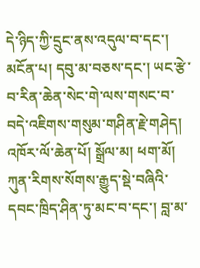དེ་ཉིད་ཀྱི་དྲུང་ནས་འདུལ་བ་དང་། མངོན་པ། དབུ་མ་བཅས་དང་། ཡང་རྩེ་བ་རིན་ཆེན་སེང་གེ་ལས་གསང་བ་བདེ་འཇིགས་གསུམ་གཤིན་རྗེ་གཤེད། འཁོར་ལོ་ཆེན་པོ། སྒྲོལ་མ། ཕག་མོ། ཀུན་རིགས་སོགས་རྒྱུད་སྡེ་བཞིའི་དབང་ཁྲིད་ཤིན་ཏུ་མང་བ་དང་། བླ་མ་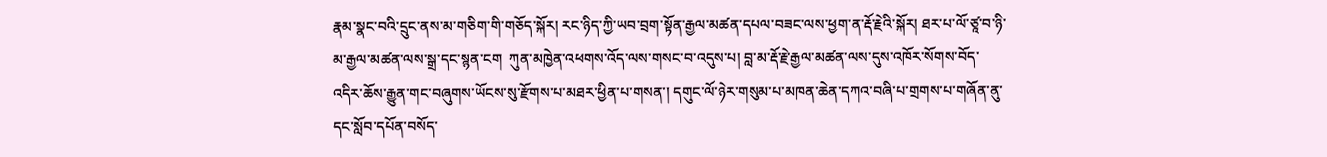རྣམ་སྣང་བའི་དྲུང་ནས་མ་གཅིག་གི་གཅོད་སྐོར། རང་ཉིད་ཀྱི་ཡབ་བྲག་སྟོན་རྒྱལ་མཚན་དཔལ་བཟང་ལས་ཕྱག་ན་རྡོ་རྗེའི་སྐོར། ཐར་པ་ལོ་ཙཱ་བ་ཉི་མ་རྒྱལ་མཚན་ལས་སྒྲ་དང་སྙན་ངག  ཀུན་མཁྱེན་འཕགས་འོད་ལས་གསང་བ་འདུས་པ། བླ་མ་རྡོ་རྗེ་རྒྱལ་མཚན་ལས་དུས་འཁོར་སོགས་བོད་འདིར་ཆོས་རྒྱུན་གང་བཞུགས་ཡོངས་སུ་རྫོགས་པ་མཐར་ཕྱིན་པ་གསན་། དགུང་ལོ་ཉེར་གསུམ་པ་མཁན་ཆེན་དཀའ་བཞི་པ་གྲགས་པ་གཞོན་ནུ་དང་སློབ་དཔོན་བསོད་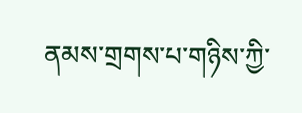ནམས་གྲགས་པ་གཉིས་ཀྱི་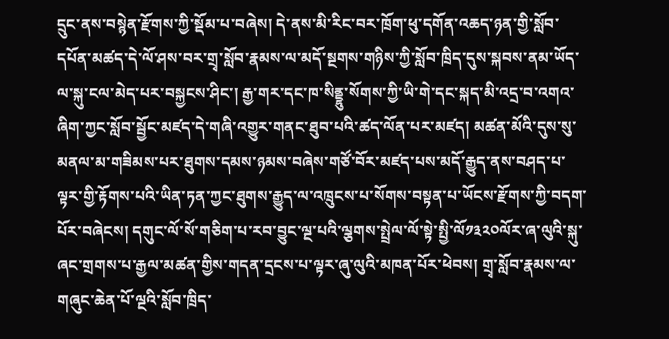དྲུང་ནས་བསྙེན་རྫོགས་ཀྱི་སྡོམ་པ་བཞེས། དེ་ནས་མི་རིང་བར་ཁྲོག་ཕུ་དགོན་འཆད་ཉན་གྱི་སློབ་དཔོན་མཚད་དེ་ལོ་ཤས་བར་གྲྭ་སློབ་རྣམས་ལ་མདོ་སྔགས་གཉིས་ཀྱི་སློབ་ཁྲིད་དུས་སྐབས་ནམ་ཡོད་ལ་སྐུ་ངལ་མེད་པར་བསྐྱངས་ཤིང་། རྒྱ་གར་དང་ཁ་སིནྡྷུ་སོགས་ཀྱི་ཡི་གེ་དང་སྐད་མི་འདྲ་བ་འགའ་ཞིག་ཀྱང་སློབ་སྦྱོང་མཛད་དེ་གཞི་འགྱུར་གནང་ཐུབ་པའི་ཚད་ལོན་པར་མཛད། མཚན་མོའི་དུས་སུ་མནལ་མ་གཟིམས་པར་ཐུགས་དམས་ཉམས་བཞེས་གཙོ་བོར་མཛད་པས་མདོ་རྒྱུད་ནས་བཤད་པ་ལྟར་གྱི་རྟོགས་པའི་ཡིན་ཏན་ཀྱང་ཐུགས་རྒྱུད་ལ་འཁྲུངས་པ་སོགས་བསྟན་པ་ཡོངས་རྫོགས་ཀྱི་བདག་པོར་བཞེངས། དགུང་ལོ་སོ་གཅིག་པ་རབ་བྱུང་ལྔ་པའི་ལྕགས་སྤྲེལ་ལོ་སྟེ་སྤྱི་ལོ༡༣༢༠ལོར་ཞ་ལུའི་སྐུ་ཞང་གྲགས་པ་རྒྱལ་མཚན་གྱིས་གདན་དྲངས་པ་ལྟར་ཞུ་ལུའི་མཁན་པོར་ཕེབས། གྲྭ་སློབ་རྣམས་ལ་གཞུང་ཆེན་པོ་ལྔའི་སློབ་ཁྲིད་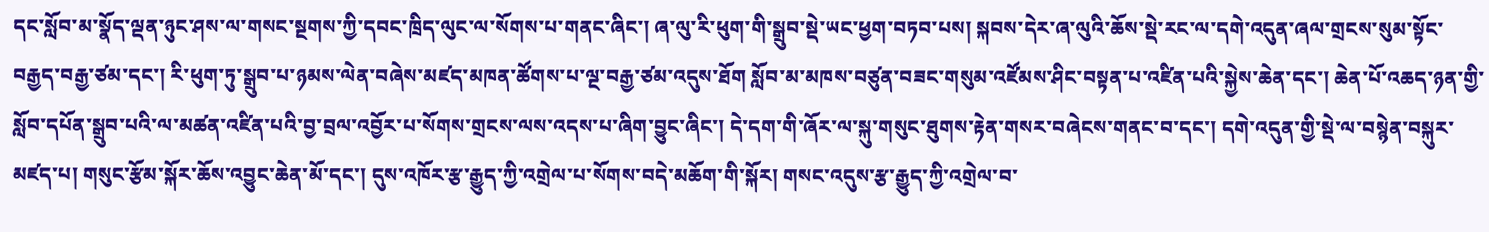དང་སློབ་མ་སྣོད་ལྡན་ཉུང་ཤས་ལ་གསང་སྔགས་ཀྱི་དབང་ཁྲིད་ལུང་ལ་སོགས་པ་གནང་ཞིང་། ཞ་ལུ་རི་ཕུག་གི་སྒྲུབ་སྡེ་ཡང་ཕྱག་བཏབ་པས། སྐབས་དེར་ཞ་ལུའི་ཆོས་སྡེ་རང་ལ་དགེ་འདུན་ཞལ་གྲངས་སུམ་སྟོང་བརྒྱད་བརྒྱ་ཙམ་དང་། རི་ཕུག་ཏུ་སྒྲུབ་པ་ཉམས་ལེན་བཞེས་མཛད་མཁན་ཚོགས་པ་ལྔ་བརྒྱ་ཙམ་འདུས་ཐོག སློབ་མ་མཁས་བཙུན་བཟང་གསུམ་འཛོམས་ཤིང་བསྟན་པ་འཛིན་པའི་སྐྱེས་ཆེན་དང་། ཆེན་པོ་འཆད་ཉན་གྱི་སློབ་དཔོན་སྒྲུབ་པའི་ལ་མཚན་འཛིན་པའི་བྱ་བྲལ་འབྱོར་པ་སོགས་གྲངས་ལས་འདས་པ་ཞིག་བྱུང་ཞིང་། དེ་དག་གི་ཞོར་ལ་སྐུ་གསུང་ཐུགས་རྟེན་གསར་བཞེངས་གནང་བ་དང་། དགེ་འདུན་གྱི་སྡེ་ལ་བསྙེན་བསྐུར་མཛད་པ། གསུང་རྩོམ་སྐོར་ཆོས་འབྱུང་ཆེན་མོ་དང་། དུས་འཁོར་རྩ་རྒྱུད་ཀྱི་འགྲེལ་པ་སོགས་བདེ་མཆོག་གི་སྐོར། གསང་འདུས་རྩ་རྒྱུད་ཀྱི་འགྲེལ་བ་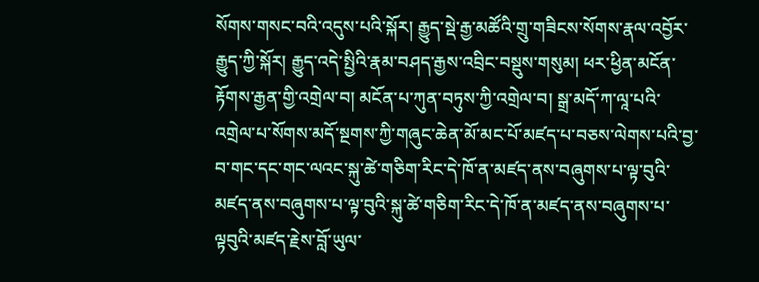སོགས་གསང་བའི་འདུས་པའི་སྐོར། རྒྱུད་སྡེ་རྒྱ་མཚོའི་གྲུ་གཟིངས་སོགས་རྣལ་འབྱོར་རྒྱུད་ཀྱི་སྐོར། རྒྱུད་འདེ་སྤྱིའི་རྣམ་བཤད་རྒྱས་འབྲིང་བསྡུས་གསུམ། ཕར་ཕྱིན་མངོན་རྟོགས་རྒྱན་གྱི་འགྲེལ་བ། མངོན་པ་ཀུན་བཏུས་ཀྱི་འགྲེལ་བ། སྒྲ་མདོ་ཀ་ལཱ་པའི་འགྲེལ་པ་སོགས་མདོ་སྔགས་ཀྱི་གཞུང་ཆེན་མོ་མང་པོ་མཛད་པ་བཅས་ལེགས་པའི་བྱ་བ་གང་དང་གང་ལའང་སྐུ་ཚེ་གཅིག་རིང་དེ་ཁོ་ན་མཛད་ནས་བཞུགས་པ་ལྟ་བུའི་མཛད་ནས་བཞུགས་པ་ལྟ་བུའི་སྐུ་ཚེ་གཅིག་རིང་དེ་ཁོ་ན་མཛད་ནས་བཞུགས་པ་ལྟབུའི་མཛད་རྗེས་བློ་ཡུལ་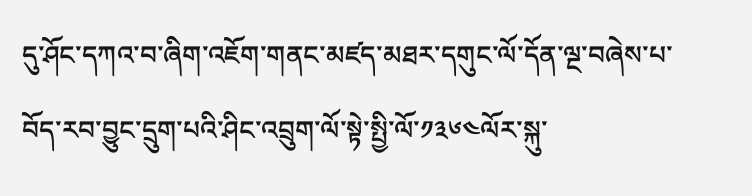དུ་ཤོང་དཀའ་བ་ཞིག་འཇོག་གནང་མཛད་མཐར་དགུང་ལོ་དོན་ལྔ་བཞེས་པ་བོད་རབ་བྱུང་དྲུག་པའི་ཤིང་འབྲུག་ལོ་སྟེ་སྤྱི་ལོ་༡༣༦༤ལོར་སྐུ་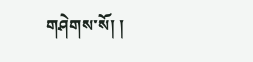གཤེགས་སོ། །